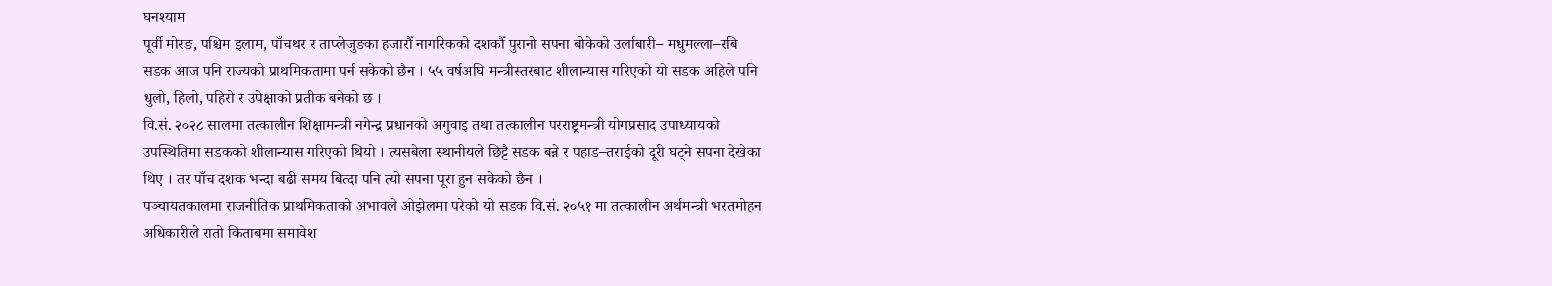घनश्याम
पूर्वी मोरङ, पश्चिम इलाम, पाँचथर र ताप्लेजुङका हजारौँ नागरिकको दशकौँ पुरानो सपना बोकेको उर्लाबारी– मधुमल्ला–रबि सडक आज पनि राज्यको प्राथमिकतामा पर्न सकेको छैन । ५५ वर्षअघि मन्त्रीस्तरबाट शीलान्यास गरिएको यो सडक अहिले पनि धुलो, हिलो, पहिरो र उपेक्षाको प्रतीक बनेको छ ।
वि.सं. २०२८ सालमा तत्कालीन शिक्षामन्त्री नगेन्द्र प्रधानको अगुवाइ तथा तत्कालीन परराष्ट्रमन्त्री योगप्रसाद उपाध्यायको उपस्थितिमा सडकको शीलान्यास गरिएको थियो । त्यसबेला स्थानीयले छिट्टै सडक बन्ने र पहाड–तराईको दूरी घट्ने सपना देखेका थिए । तर पाँच दशक भन्दा बढी समय बित्दा पनि त्यो सपना पूरा हुन सकेको छैन ।
पञ्चायतकालमा राजनीतिक प्राथमिकताको अभावले ओझेलमा परेको यो सडक वि.सं. २०५१ मा तत्कालीन अर्थमन्त्री भरतमोहन अधिकारीले रातो किताबमा समावेश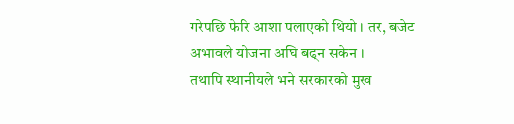गरेपछि फेरि आशा पलाएको थियो । तर, बजेट अभावले योजना अघि बढ्न सकेन ।
तथापि स्थानीयले भने सरकारको मुख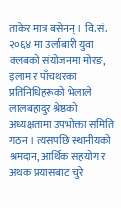ताकेर मात्र बसेनन् । वि.सं. २०६४ मा उर्लाबारी युवा क्लबको संयोजनमा मोरङ, इलाम र पाँचथरका प्रतिनिधिहरूको भेलाले लालबहादुर श्रेष्ठको अध्यक्षतामा उपभोक्ता समिति गठन । त्यसपछि स्थानीयको श्रमदान, आर्थिक सहयोग र अथक प्रयासबाट चुरे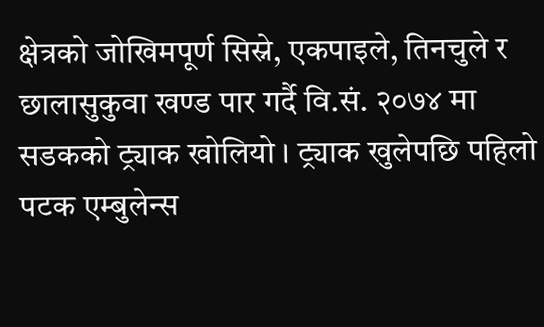क्षेत्रको जोखिमपूर्ण सिस्ने, एकपाइले, तिनचुले र छालासुकुवा खण्ड पार गर्दै वि.सं. २०७४ मा सडकको ट्र्याक खोलियो । ट्र्याक खुलेपछि पहिलो पटक एम्बुलेन्स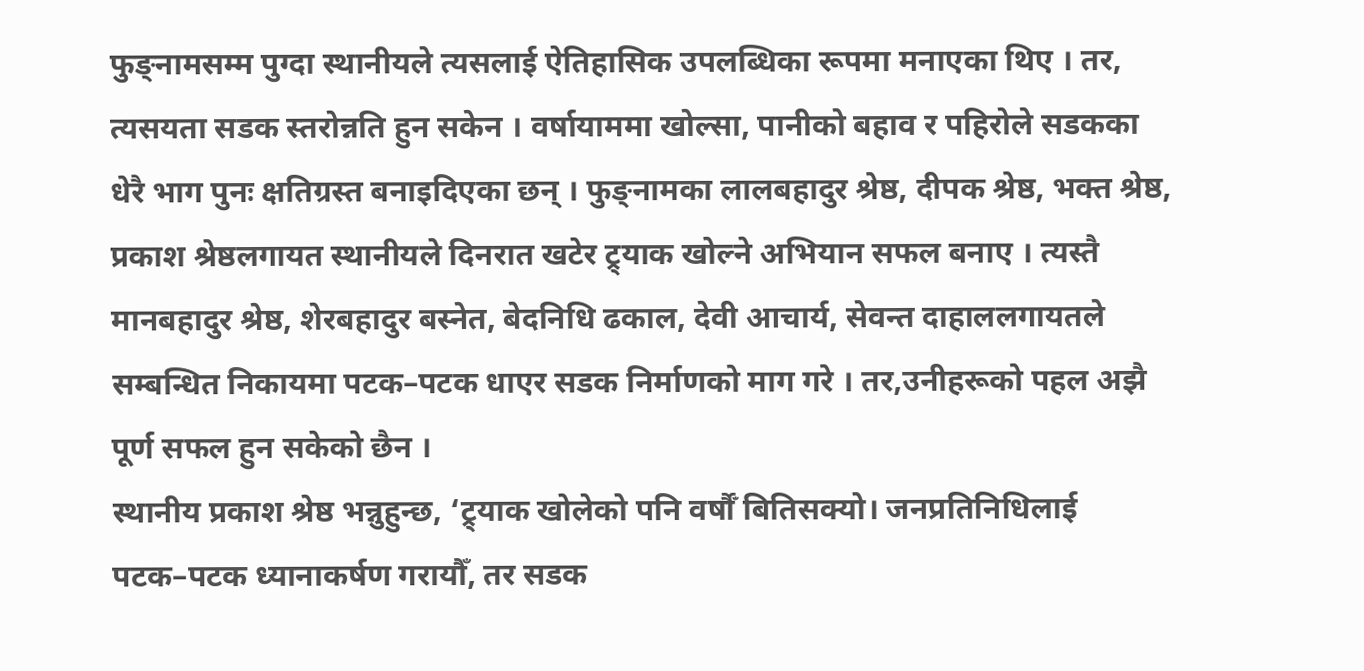फुङ्नामसम्म पुग्दा स्थानीयले त्यसलाई ऐतिहासिक उपलब्धिका रूपमा मनाएका थिए । तर, त्यसयता सडक स्तरोन्नति हुन सकेन । वर्षायाममा खोल्सा, पानीको बहाव र पहिरोले सडकका धेरै भाग पुनः क्षतिग्रस्त बनाइदिएका छन् । फुङ्नामका लालबहादुर श्रेष्ठ, दीपक श्रेष्ठ, भक्त श्रेष्ठ, प्रकाश श्रेष्ठलगायत स्थानीयले दिनरात खटेर ट्र्याक खोल्ने अभियान सफल बनाए । त्यस्तै मानबहादुर श्रेष्ठ, शेरबहादुर बस्नेत, बेदनिधि ढकाल, देवी आचार्य, सेवन्त दाहाललगायतले सम्बन्धित निकायमा पटक–पटक धाएर सडक निर्माणको माग गरे । तर,उनीहरूको पहल अझै पूर्ण सफल हुन सकेको छैन ।
स्थानीय प्रकाश श्रेष्ठ भन्नुहुन्छ, ‘ट्र्याक खोलेको पनि वर्षौँ बितिसक्यो। जनप्रतिनिधिलाई पटक–पटक ध्यानाकर्षण गरायौँ, तर सडक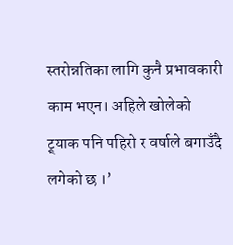स्तरोन्नतिका लागि कुनै प्रभावकारी काम भएन। अहिले खोलेको ट्र्याक पनि पहिरो र वर्षाले बगाउँदै लगेको छ ।’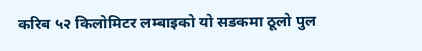करिब ५२ किलोमिटर लम्बाइको यो सडकमा ठूलो पुल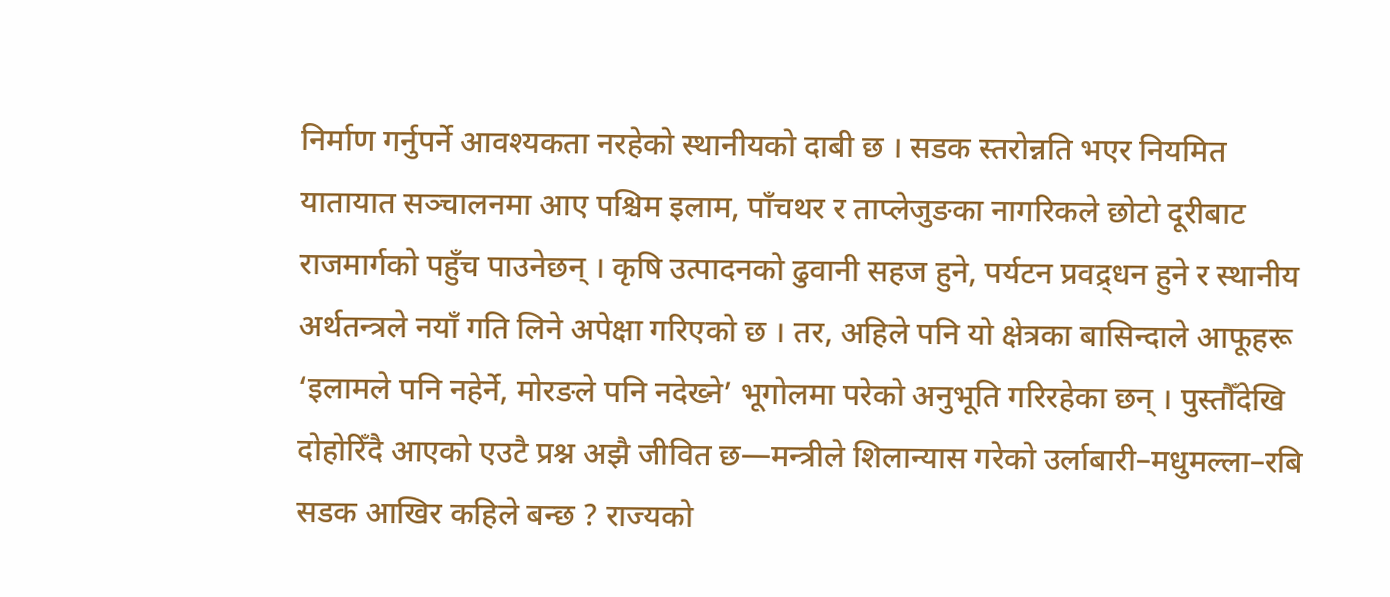निर्माण गर्नुपर्ने आवश्यकता नरहेको स्थानीयको दाबी छ । सडक स्तरोन्नति भएर नियमित यातायात सञ्चालनमा आए पश्चिम इलाम, पाँचथर र ताप्लेजुङका नागरिकले छोटो दूरीबाट राजमार्गको पहुँच पाउनेछन् । कृषि उत्पादनको ढुवानी सहज हुने, पर्यटन प्रवद्र्धन हुने र स्थानीय अर्थतन्त्रले नयाँ गति लिने अपेक्षा गरिएको छ । तर, अहिले पनि यो क्षेत्रका बासिन्दाले आफूहरू ‘इलामले पनि नहेर्ने, मोरङले पनि नदेख्ने’ भूगोलमा परेको अनुभूति गरिरहेका छन् । पुस्तौँदेखि दोहोरिँदै आएको एउटै प्रश्न अझै जीवित छ—मन्त्रीले शिलान्यास गरेको उर्लाबारी–मधुमल्ला–रबि सडक आखिर कहिले बन्छ ? राज्यको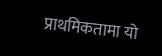प्राथमिकतामा यो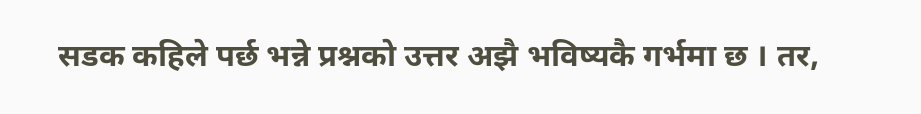सडक कहिले पर्छ भन्ने प्रश्नको उत्तर अझै भविष्यकै गर्भमा छ । तर,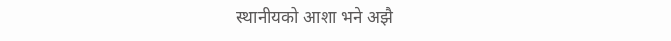स्थानीयको आशा भने अझै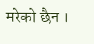मरेको छैन ।